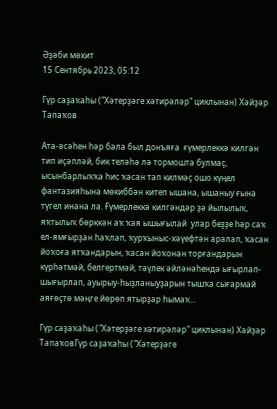Әҙәби мѳхит
15 Сентябрь 2023, 05:12

Гүр саҙаҡаһы ("Хәтерҙәге хәтирәләр" циклынан) Хәйҙәр Тапаҡов

Ата-әсәһен һәр бала был донъяға  ғүмерлеккә килгән тип иҫәпләй, бик теләһә лә тормошта булмаҫ, ысынбарлыҡҡа һис ҡасан тап килмәҫ ошо күңел фантазияһына мөкиббән китеп ышана, ышаныу ғына түгел инана ла. Ғүмерлеккә килгәндәр ҙә йылылыҡ, яҡтылыҡ бөрккән аҡ ҡая ышығылай  улар беҙҙе һәр саҡ ел-ямғырҙан һаҡлап, ҡурҡыныс-хәүефтән аралап, ҡасан йоҡоға ятҡандарын, ҡасан йоҡонан торғандарын күрһәтмәй, белгертмәй, тәүлек әйләнәһендә ығырлап-шығырлап, ауырыу-һыҙланыуҙарын тышҡа сығармай аяғөҫтө мәңге йөрөп ятырҙар һымаҡ...

Гүр саҙаҡаһы ("Хәтерҙәге хәтирәләр" циклынан) Хәйҙәр ТапаҡовГүр саҙаҡаһы ("Хәтерҙәге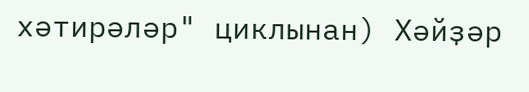хәтирәләр" циклынан) Хәйҙәр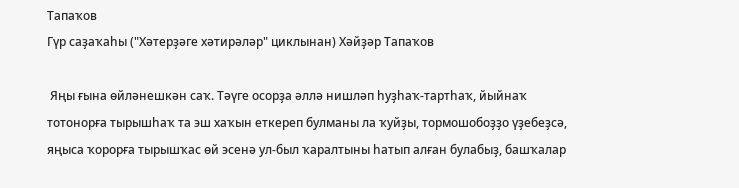Тапаҡов
Гүр саҙаҡаһы ("Хәтерҙәге хәтирәләр" циклынан) Хәйҙәр Тапаҡов

 Яңы ғына өйләнешкән саҡ. Тәүге осорҙа әллә нишләп һуҙһаҡ-тартһаҡ, йыйнаҡ тотонорға тырышһаҡ та эш хаҡын еткереп булманы ла ҡуйҙы, тормошобоҙҙо үҙебеҙсә, яңыса ҡорорға тырышҡас өй эсенә ул-был ҡаралтыны һатып алған булабыҙ, башҡалар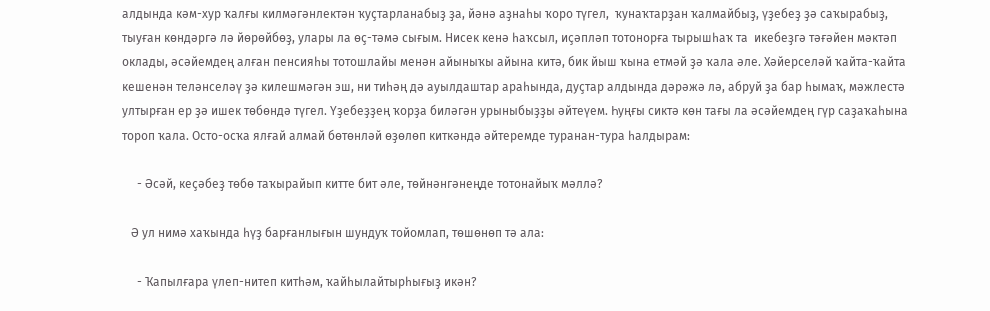алдында кәм-хур ҡалғы килмәгәнлектән ҡуҫтарланабыҙ ҙа, йәнә аҙнаһы ҡоро түгел,  ҡунаҡтарҙан ҡалмайбыҙ, үҙебеҙ ҙә саҡырабыҙ,  тыуған көндәргә лә йөрөйбөҙ, улары ла өҫ-тәмә сығым. Нисек кенә һаҡсыл, иҫәпләп тотонорға тырышһаҡ та  икебеҙгә тәғәйен мәктәп оклады, әсәйемдең алған пенсияһы тотошлайы менән айыныҡы айына китә, бик йыш ҡына етмәй ҙә ҡала әле. Хәйерселәй ҡайта-ҡайта кешенән теләнселәү ҙә килешмәгән эш, ни тиһәң дә ауылдаштар араһында, дуҫтар алдында дәрәжә лә, абруй ҙа бар һымаҡ, мәжлестә ултырған ер ҙә ишек төбөндә түгел. Үҙебеҙҙең ҡорҙа биләгән урыныбыҙҙы әйтеүем. Һуңғы сиктә көн тағы ла әсәйемдең гүр саҙаҡаһына тороп ҡала. Осто-осҡа ялғай алмай бөтөнләй өҙөлөп киткәндә әйтеремде туранан-тура һалдырам:

     - Әсәй, кеҫәбеҙ төбө таҡырайып китте бит әле, төйнәнгәнеңде тотонайыҡ мәллә?

   Ә ул нимә хаҡында һүҙ барғанлығын шундуҡ тойомлап, төшөнөп тә ала:

     - Ҡапылғара үлеп-нитеп китһәм, ҡайһылайтырһығыҙ икән?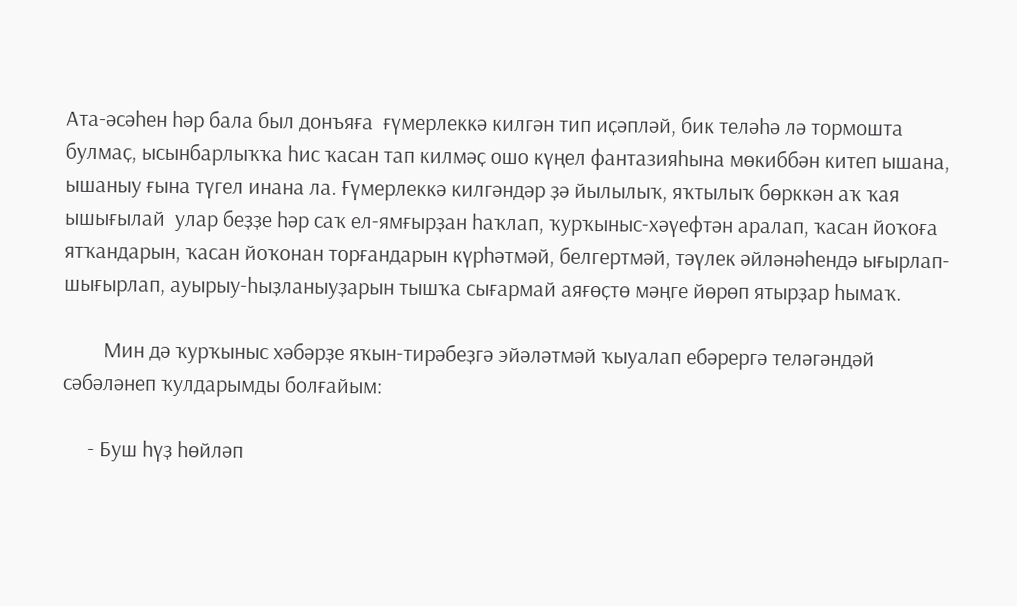Ата-әсәһен һәр бала был донъяға  ғүмерлеккә килгән тип иҫәпләй, бик теләһә лә тормошта булмаҫ, ысынбарлыҡҡа һис ҡасан тап килмәҫ ошо күңел фантазияһына мөкиббән китеп ышана, ышаныу ғына түгел инана ла. Ғүмерлеккә килгәндәр ҙә йылылыҡ, яҡтылыҡ бөрккән аҡ ҡая ышығылай  улар беҙҙе һәр саҡ ел-ямғырҙан һаҡлап, ҡурҡыныс-хәүефтән аралап, ҡасан йоҡоға ятҡандарын, ҡасан йоҡонан торғандарын күрһәтмәй, белгертмәй, тәүлек әйләнәһендә ығырлап-шығырлап, ауырыу-һыҙланыуҙарын тышҡа сығармай аяғөҫтө мәңге йөрөп ятырҙар һымаҡ.

        Мин дә ҡурҡыныс хәбәрҙе яҡын-тирәбеҙгә эйәләтмәй ҡыуалап ебәрергә теләгәндәй сәбәләнеп ҡулдарымды болғайым:

     - Буш һүҙ һөйләп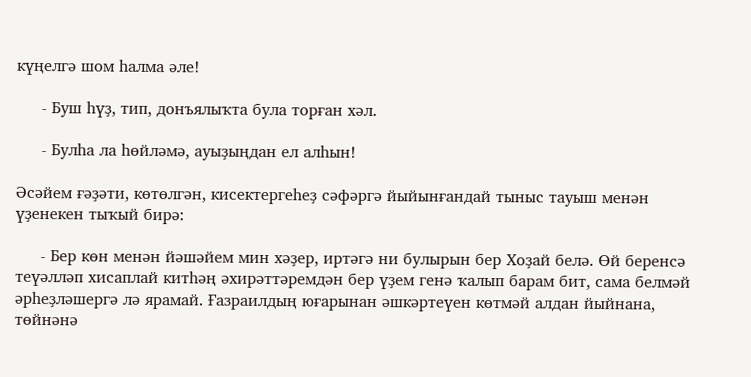күңелгә шом һалма әле!

     - Буш һүҙ, тип, донъялыҡта була торған хәл.

     - Булһа ла һөйләмә, ауыҙыңдан ел алһын!

Әсәйем ғәҙәти, көтөлгән, кисектергеһеҙ сәфәргә йыйынғандай тыныс тауыш менән үҙенекен тыҡый бирә:

     - Бер көн менән йәшәйем мин хәҙер, иртәгә ни булырын бер Хоҙай белә. Өй беренсә теүәлләп хисаплай китһәң әхирәттәремдән бер үҙем генә ҡалып барам бит, сама белмәй әрһеҙләшергә лә ярамай. Ғазраилдың юғарынан әшкәртеүен көтмәй алдан йыйнана, төйнәнә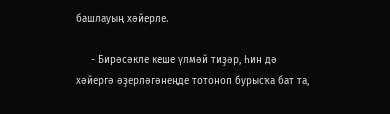башлауың хәйерле.

     - Бирәсәкле кеше үлмәй тиҙәр, һин дә хәйергә әҙерләгәнеңде тотоноп бурысҡа бат та,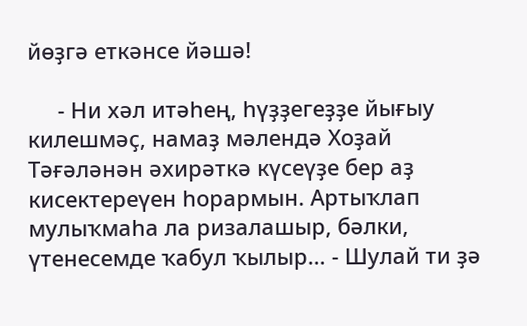йөҙгә еткәнсе йәшә!

     - Ни хәл итәһең, һүҙҙегеҙҙе йығыу килешмәҫ, намаҙ мәлендә Хоҙай Тәғәләнән әхирәткә күсеүҙе бер аҙ кисектереүен һорармын. Артыҡлап мулыҡмаһа ла ризалашыр, бәлки, үтенесемде ҡабул ҡылыр… - Шулай ти ҙә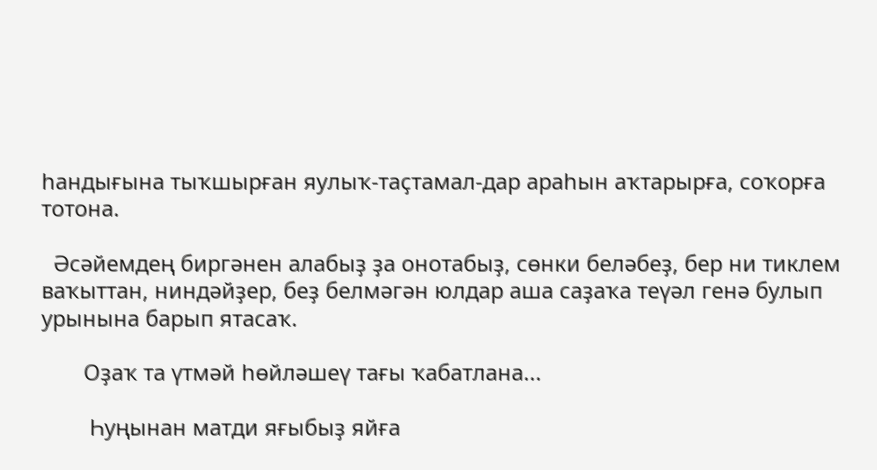һандығына тыҡшырған яулыҡ-таҫтамал-дар араһын аҡтарырға, соҡорға тотона.

  Әсәйемдең биргәнен алабыҙ ҙа онотабыҙ, сөнки беләбеҙ, бер ни тиклем ваҡыттан, ниндәйҙер, беҙ белмәгән юлдар аша саҙаҡа теүәл генә булып урынына барып ятасаҡ.

       Оҙаҡ та үтмәй һөйләшеү тағы ҡабатлана...

        Һуңынан матди яғыбыҙ яйға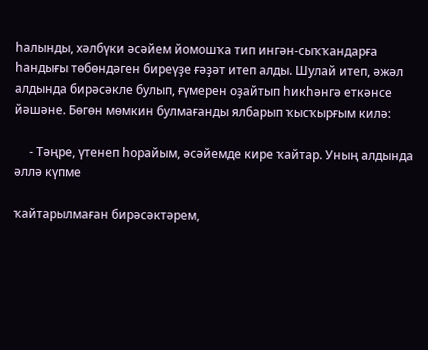һалынды, хәлбүки әсәйем йомошҡа тип ингән-сыҡҡандарға һандығы төбөндәген биреүҙе ғәҙәт итеп алды. Шулай итеп, әжәл алдында бирәсәкле булып, ғүмерен оҙайтып һикһәнгә еткәнсе йәшәне. Бөгөн мөмкин булмағанды ялбарып ҡысҡырғым килә:

     - Тәңре, үтенеп һорайым, әсәйемде кире ҡайтар. Уның алдында әллә күпме

ҡайтарылмаған бирәсәктәрем,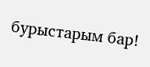бурыстарым бар!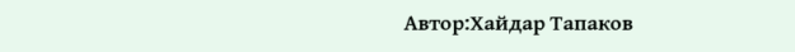Автор:Хайдар Тапаков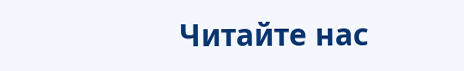Читайте нас